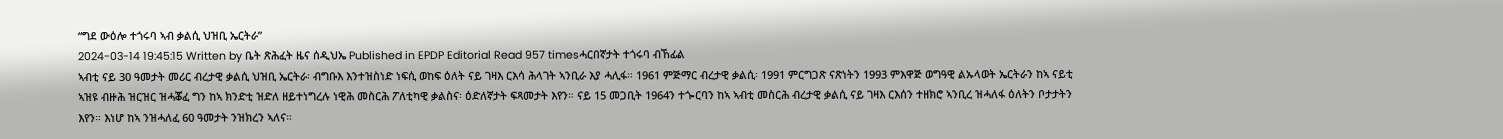“ግደ ውዕሎ ተጎሩባ ኣብ ቃልሲ ህዝቢ ኤርትራ”
2024-03-14 19:45:15 Written by ቤት ጽሕፈት ዜና ሰዲህኤ Published in EPDP Editorial Read 957 timesሓርበኛታት ተጎሩባ ብኸፊል
ኣብቲ ናይ 30 ዓመታት መሪር ብረታዊ ቃልሲ ህዝቢ ኤርትራ፡ ብግቡእ እንተዝስነድ ነፍሲ ወከፍ ዕለት ናይ ገዛእ ርእሳ ሕላገት ኣንቢራ እያ ሓሊፋ። 1961 ምጅማር ብረታዊ ቃልሲ፡ 1991 ምርግጋጽ ናጽነትን 1993 ምእዋጅ ወግዓዊ ልኡላወት ኤርትራን ከኣ ናይቲ ኣዝዩ ብዙሕ ዝርዝር ዝሓቖፈ ግን ከኣ ክንድቲ ዝድለ ዘይተነግረሉ ነዊሕ መስርሕ ፖለቲካዊ ቃልስና፡ ዕድለኛታት ፍጻመታት እየን። ናይ 15 መጋቢት 1964ን ተጐርባን ከኣ ኣብቲ መስርሕ ብረታዊ ቃልሲ ናይ ገዛእ ርእሰን ተዘክሮ ኣንቢረ ዝሓለፋ ዕለትን ቦታታትን እየን። እነሆ ከኣ ንዝሓለፈ 60 ዓመታት ንዝክረን ኣለና።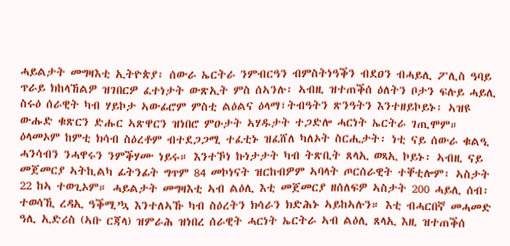ሓይልታት መግዛእቲ ኢትዮጵያ፡ ሰውራ ኤርትራ ንምብርዓን ብምስትነዓቕን ብደዐን ብሓይሊ ፖሊስ ዓባይ ጥራይ ክከላኸልዎ ዝገበርዎ ፈተነታት ውጽኢት ምስ ሰኣንሉ፡ ኣብዚ ዝተጠቕሰ ዕለትን ቦታን ፍሉይ ሓይሊ ስሩዕ ሰራዊት ካብ ሃይኮታ ኣውፊሮም ምስቲ ልዕልና ዕላማ፣ትብዓትን ጽንዓትን እንተዘይኮይኑ፡ ኣዝዩ ውሑድ ቁጽርን ድሑር ኣጽዋርን ዝነበሮ ምዑታት ኣሃዱታት ተጋድሎ ሓርነት ኤርትራ ገጢሞም። ዕላመኦም ከምቲ ክሳብ ስዕረቶም ብተደጋጋሚ ተፈቲኑ ዝፈሸለ ካለኦት ስርሒታት፡ ነቲ ናይ ሰውራ ቁልዒ ሓንሳብን ንሓዋሩን ንምቕሃሙ ነይሩ። እንተኾነ ኩነታታት ካብ ትጽቢት ጸላኢ ወጻኢ ኮይኑ፡ ኣብዚ ናይ መጀመርያ ኣትኪልካ ፊትንፊት ግጥም 84 መኮነናት ዝርከብዎም ኣባላት ጦርሰራዊት ተቐቲሎም፡ ኣስታት 22 ከኣ ተወጊኦም። ሓይልታት መግዛእቲ ኣብ ልዕሊ እቲ መጀመርያ ዘሰለፍዎ ኣስታት 200 ሓይሊ ሰብ፡ ተወሳኺ ረዳኢ ዓቕሚ’ኳ እንተለኣኹ ካብ ስዕረትን ክሳራን ክድሕኑ ኣይከኣሉን። እቲ ብሓርበኛ መሓመድ ዓሊ ኢድሪስ (ኣቡ ርጃላ) ዝምራሕ ዝነበረ ሰራዊት ሓርነት ኤርትራ ኣብ ልዕሊ ጸላኢ እዚ ዝተጠቕሰ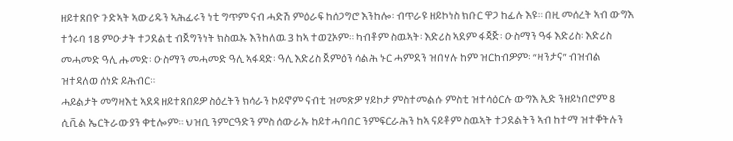ዘይተጸበዮ ጉድኣት ኣውሪዱን ኣሕፊሩን ነቲ ግጥም ናብ ሓድሽ ምዕራፍ ከሰጋግሮ እንከሎ፡ ብጥራዩ ዘይኮነስ ክቡር ዋጋ ከፊሉ እዩ። በዚ መሰረት ኣብ ውግእ ተጎሩባ 18 ምዑታት ተጋደልቲ ብጀግንነት ክስዉኡ እንከለዉ 3 ከኣ ተወጊኦም። ካብቶም ስዉኣት፡ እድሪስ ኣደም ፋጃጅ፡ ዑስማን ዓፋ እድሪስ፡ እድሪስ መሓመድ ዓሊ ሑመድ፡ ዑስማን መሓመድ ዓሊ ኣፋዳድ፡ ዓሊ እድሪስ ጀምዕን ሳልሕ ኑር ሓምደን ዝበሃሉ ከም ዝርከብዎም፡ “ዛንታና” ብዝብል ዝተዳለወ ሰነድ ይሕብር።
ሓይልታት መግዛእቲ ኣደዳ ዘይተጸበይዎ ስዕረትን ክሳራን ኮይኖም ናብቲ ዝመጽዎ ሃይኮታ ምስተመልሱ ምስቲ ዝተሳዕርሉ ውግእ ኢድ ንዘይነበሮም 8 ሲቪል ኤርትራውያን ቀቲሎም። ህዝቢ ንምርዓድን ምስ ሰውራኡ ከይተሓባበር ንምፍርራሕን ከኣ ናይቶም ስዉኣት ተጋደልትን ኣብ ከተማ ዝተቐትሉን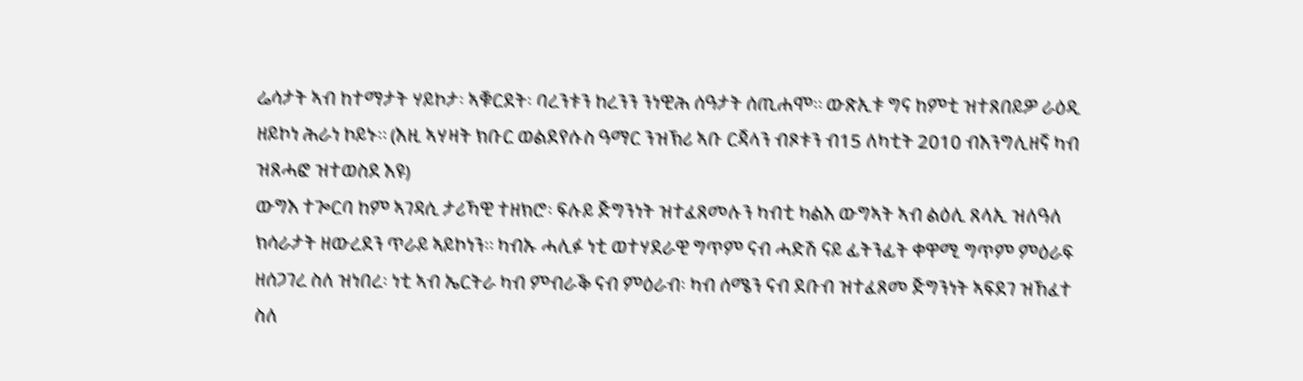ሬሳታት ኣብ ከተማታት ሃይኮታ፡ ኣቑርደት፡ ባረንቱን ከረንን ንነዊሕ ሰዓታት ሰጢሐሞ። ውጽኢቱ ግና ከምቲ ዝተጸበይዎ ራዕዲ ዘይኮነ ሕራነ ኮይኑ። (እዚ ኣሃዛት ክቡር ወልደየሱስ ዓማር ንዝኽሪ ኣቡ ርጃላን ብጾቱን ብ15 ለካቲት 2010 ብእንግሊዘኛ ካብ ዝጸሓፎ ዝተወስደ እዩ)
ውግእ ተጐርባ ከም ኣገዳሲ ታሪኻዊ ተዘክሮ፡ ፍሉይ ጅግንነት ዝተፈጸመሉን ካብቲ ካልእ ውግኣት ኣብ ልዕሊ ጸላኢ ዝለዓለ ክሳራታት ዘውረደን ጥራይ ኣይኮነን። ካብኡ ሓሊፉ ነቲ ወተሃደራዊ ግጥም ናብ ሓድሽ ናይ ፊትንፊት ቀዋሚ ግጥም ምዕራፍ ዘሰጋገረ ስለ ዝነበረ፡ ነቲ ኣብ ኤርትራ ካብ ምብራቕ ናብ ምዕራብ፡ ካብ ሰሜን ናብ ደቡብ ዝተፈጸመ ጅግንነት ኣፍደገ ዝኸፈተ ስለ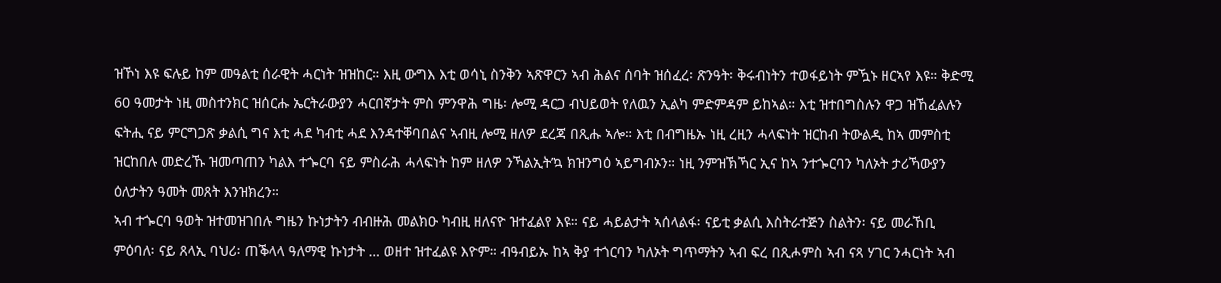ዝኾነ እዩ ፍሉይ ከም መዓልቲ ሰራዊት ሓርነት ዝዝከር። እዚ ውግእ እቲ ወሳኒ ስንቅን ኣጽዋርን ኣብ ሕልና ሰባት ዝሰፈረ፡ ጽንዓት፡ ቅሩብነትን ተወፋይነት ምዃኑ ዘርኣየ እዩ። ቅድሚ 60 ዓመታት ነዚ መስተንክር ዝሰርሑ ኤርትራውያን ሓርበኛታት ምስ ምንዋሕ ግዜ፡ ሎሚ ዳርጋ ብህይወት የለዉን ኢልካ ምድምዳም ይከኣል። እቲ ዝተበግስሉን ዋጋ ዝኸፈልሉን ፍትሒ ናይ ምርግጋጽ ቃልሲ ግና እቲ ሓደ ካብቲ ሓደ እንዳተቐባበልና ኣብዚ ሎሚ ዘለዎ ደረጃ በጺሑ ኣሎ። እቲ በብግዜኡ ነዚ ረዚን ሓላፍነት ዝርከብ ትውልዲ ከኣ መምስቲ ዝርከበሉ መድረኹ ዝመጣጠን ካልእ ተጐርባ ናይ ምስራሕ ሓላፍነት ከም ዘለዎ ንኻልኢት’ኳ ክዝንግዕ ኣይግብኦን። ነዚ ንምዝኽኻር ኢና ከኣ ንተጐርባን ካለኦት ታሪኻውያን ዕለታትን ዓመት መጸት እንዝክረን።
ኣብ ተጐርባ ዓወት ዝተመዝገበሉ ግዜን ኩነታትን ብብዙሕ መልክዑ ካብዚ ዘለናዮ ዝተፈልየ እዩ። ናይ ሓይልታት ኣሰላልፋ፡ ናይቲ ቃልሲ እስትራተጅን ስልትን፡ ናይ መራኸቢ ምዕባለ፡ ናይ ጸላኢ ባህሪ፡ ጠቕላላ ዓለማዊ ኩነታት … ወዘተ ዝተፈልዩ እዮም። ብዓብይኡ ከኣ ቅያ ተጎርባን ካለኦት ግጥማትን ኣብ ፍረ በጺሖምስ ኣብ ናጻ ሃገር ንሓርነት ኣብ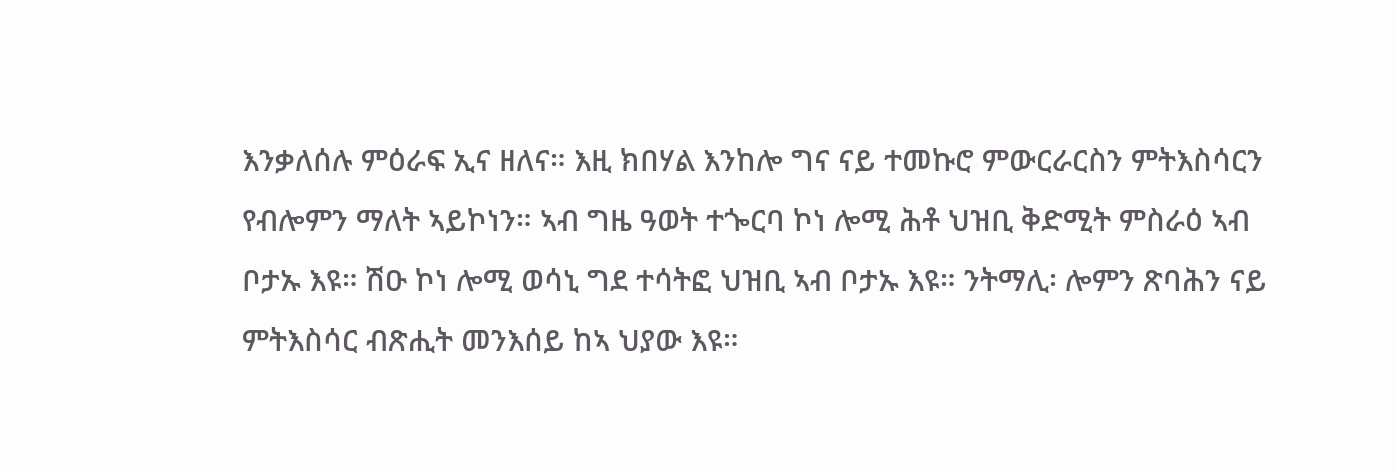እንቃለሰሉ ምዕራፍ ኢና ዘለና። እዚ ክበሃል እንከሎ ግና ናይ ተመኩሮ ምውርራርስን ምትእስሳርን የብሎምን ማለት ኣይኮነን። ኣብ ግዜ ዓወት ተጐርባ ኮነ ሎሚ ሕቶ ህዝቢ ቅድሚት ምስራዕ ኣብ ቦታኡ እዩ። ሽዑ ኮነ ሎሚ ወሳኒ ግደ ተሳትፎ ህዝቢ ኣብ ቦታኡ እዩ። ንትማሊ፡ ሎምን ጽባሕን ናይ ምትእስሳር ብጽሒት መንእሰይ ከኣ ህያው እዩ።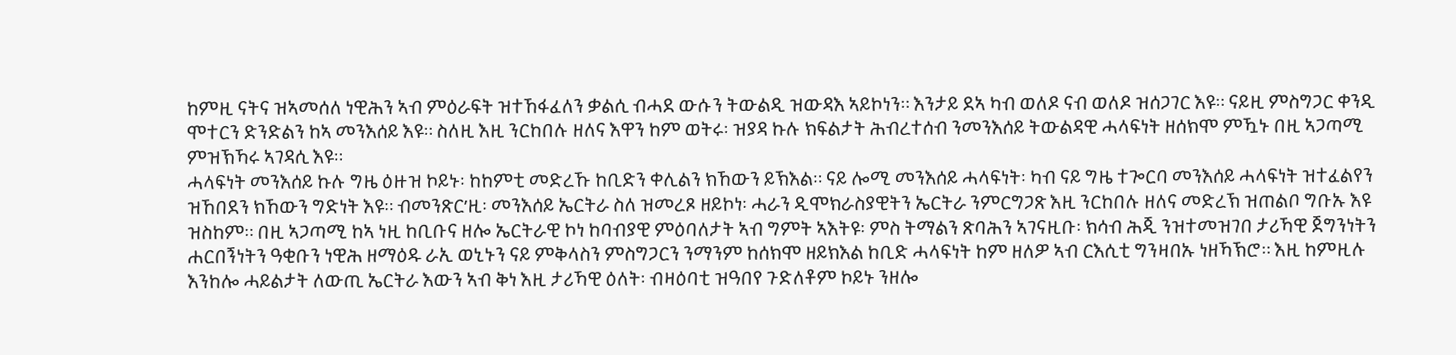ከምዚ ናትና ዝኣመሰለ ነዊሕን ኣብ ምዕራፍት ዝተኸፋፈለን ቃልሲ ብሓደ ውሱን ትውልዲ ዝውዳእ ኣይኮነን። እንታይ ደኣ ካብ ወለዶ ናብ ወለዶ ዝሰጋገር እዩ። ናይዚ ምስግጋር ቀንዲ ሞተርን ድንድልን ከኣ መንእሰይ እዩ። ስለዚ እዚ ንርከበሉ ዘለና እዋን ከም ወትሩ፡ ዝያዳ ኩሉ ክፍልታት ሕብረተሰብ ንመንእሰይ ትውልዳዊ ሓላፍነት ዘሰክሞ ምዃኑ በዚ ኣጋጣሚ ምዝኽኻሩ ኣገዳሲ እዩ።
ሓላፍነት መንእሰይ ኩሉ ግዜ ዕዙዝ ኮይኑ፡ ከከምቲ መድረኹ ከቢድን ቀሊልን ክኸውን ይኽእል። ናይ ሎሚ መንእሰይ ሓላፍነት፡ ካብ ናይ ግዜ ተጐርባ መንእሰይ ሓላፍነት ዝተፈልየን ዝኸበደን ክኸውን ግድነት እዩ። ብመንጽር’ዚ፡ መንእሰይ ኤርትራ ስለ ዝመረጾ ዘይኮነ፡ ሓራን ዲሞክራስያዊትን ኤርትራ ንምርግጋጽ እዚ ንርከበሉ ዘለና መድረኽ ዝጠልቦ ግቡኡ እዩ ዝስከም። በዚ ኣጋጣሚ ከኣ ነዚ ከቢቡና ዘሎ ኤርትራዊ ኮነ ከባብያዊ ምዕባለታት ኣብ ግምት ኣእትዩ፡ ምስ ትማልን ጽባሕን ኣገናዚቡ፡ ክሳብ ሕጂ ንዝተመዝገበ ታሪኻዊ ጀግንነትን ሐርበኝነትን ዓቂቡን ነዊሕ ዘማዕዱ ራኢ ወኒኑን ናይ ምቅላስን ምስግጋርን ንማንም ከሰክሞ ዘይክእል ከቢድ ሓላፍነት ከም ዘለዎ ኣብ ርእሲቲ ግንዛበኡ ነዘኻኽሮ። እዚ ከምዚሉ እንከሎ ሓይልታት ለውጢ ኤርትራ እውን ኣብ ቅነ እዚ ታሪኻዊ ዕለት፡ ብዛዕባቲ ዝዓበየ ጉድለቶም ኮይኑ ንዘሎ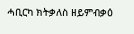ሓቢርካ ክትቃለስ ዘይምብቃዕ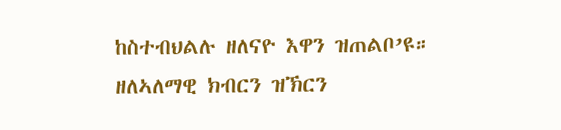ከስተብህልሉ ዘለናዮ እዋን ዝጠልቦ’ዩ።
ዘለኣለማዊ ክብርን ዝኽርን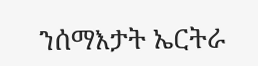ንሰማእታት ኤርትራ